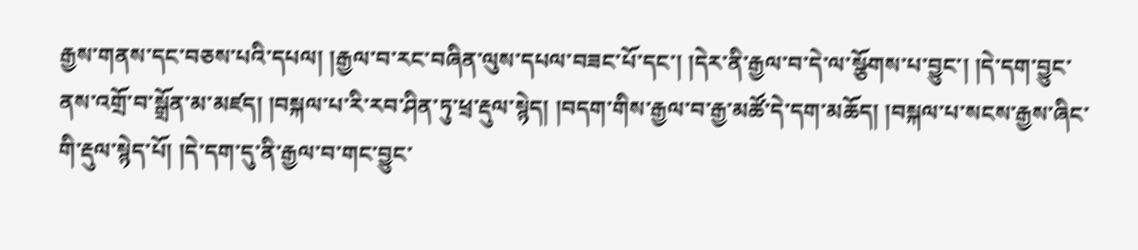རྒྱས་གནས་དང་བཅས་པའི་དཔལ། །རྒྱལ་བ་རང་བཞིན་ལུས་དཔལ་བཟང་པོ་དང་། །དེར་ནི་རྒྱལ་བ་དེ་ལ་སྩོགས་པ་བྱུང་། །དེ་དག་བྱུང་ནས་འགྲོ་བ་སྒྲོན་མ་མཛད། །བསྐལ་པ་རི་རབ་ཤིན་ཏུ་ཕྲ་རྡུལ་སྙེད། །བདག་གིས་རྒྱལ་བ་རྒྱ་མཚོ་དེ་དག་མཆོད། །བསྐལ་པ་སངས་རྒྱས་ཞིང་གི་རྡུལ་སྙེད་པོ། །དེ་དག་དུ་ནི་རྒྱལ་བ་གང་བྱུང་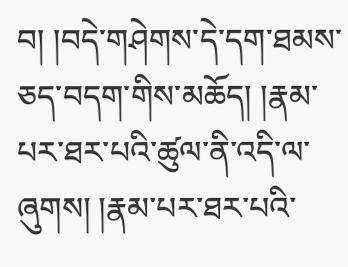བ། །བདེ་གཤེགས་དེ་དག་ཐམས་ཅད་བདག་གིས་མཆོད། །རྣམ་པར་ཐར་པའི་ཚུལ་ནི་འདི་ལ་ཞུགས། །རྣམ་པར་ཐར་པའི་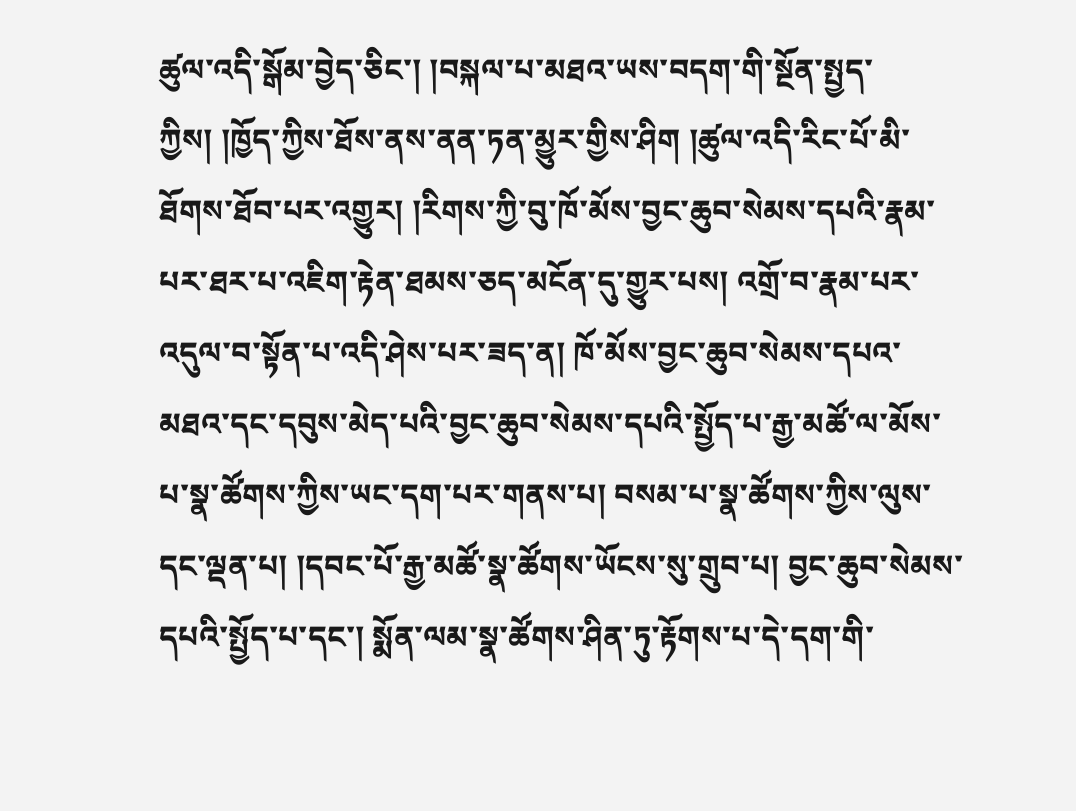ཚུལ་འདི་སྒོམ་བྱེད་ཅིང་། །བསྐལ་པ་མཐའ་ཡས་བདག་གི་སྔོན་སྤྱད་ཀྱིས། །ཁྱོད་ཀྱིས་ཐོས་ནས་ནན་ཏན་མྱུར་གྱིས་ཤིག །ཚུལ་འདི་རིང་པོ་མི་ཐོགས་ཐོབ་པར་འགྱུར། །རིགས་ཀྱི་བུ་ཁོ་མོས་བྱང་ཆུབ་སེམས་དཔའི་རྣམ་པར་ཐར་པ་འཇིག་རྟེན་ཐམས་ཅད་མངོན་དུ་གྱུར་པས། འགྲོ་བ་རྣམ་པར་འདུལ་བ་སྟོན་པ་འདི་ཤེས་པར་ཟད་ན། ཁོ་མོས་བྱང་ཆུབ་སེམས་དཔའ་མཐའ་དང་དབུས་མེད་པའི་བྱང་ཆུབ་སེམས་དཔའི་སྤྱོད་པ་རྒྱ་མཚོ་ལ་མོས་པ་སྣ་ཚོགས་ཀྱིས་ཡང་དག་པར་གནས་པ། བསམ་པ་སྣ་ཚོགས་ཀྱིས་ལུས་དང་ལྡན་པ། །དབང་པོ་རྒྱ་མཚོ་སྣ་ཚོགས་ཡོངས་སུ་གྲུབ་པ། བྱང་ཆུབ་སེམས་དཔའི་སྤྱོད་པ་དང་། སྨོན་ལམ་སྣ་ཚོགས་ཤིན་ཏུ་རྟོགས་པ་དེ་དག་གི་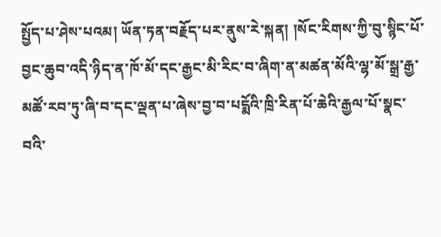སྤྱོད་པ་ཤེས་པའམ། ཡོན་ཏན་བརྗོད་པར་ནུས་རེ་སྐན། །སོང་རིགས་ཀྱི་བུ་སྙིང་པོ་བྱང་ཆུབ་འདི་ཉིད་ན་ཁོ་མོ་དང་རྒྱང་མི་རིང་བ་ཞིག་ན་མཚན་མོའི་ལྷ་མོ་སྒྲ་རྒྱ་མཚོ་རབ་ཏུ་ཞི་བ་དང་ལྡན་པ་ཞེས་བྱ་བ་པདྨོའི་ཁྲི་རིན་པོ་ཆེའི་རྒྱལ་པོ་སྣང་བའི་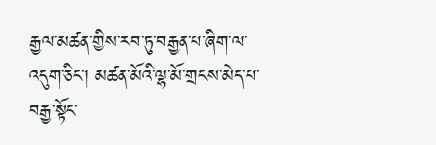རྒྱལ་མཚན་གྱིས་རབ་ཏུ་བརྒྱན་པ་ཞིག་ལ་འདུག་ཅིང་། མཚན་མོའི་ལྷ་མོ་གྲངས་མེད་པ་བརྒྱ་སྟོང་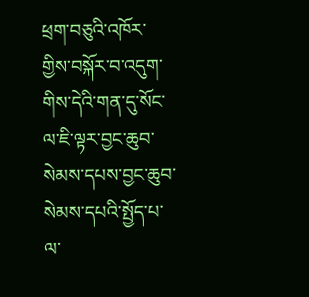ཕྲག་བཅུའི་འཁོར་གྱིས་བསྐོར་བ་འདུག་གིས་དེའི་གན་དུ་སོང་ལ་ཇི་ལྟར་བྱང་ཆུབ་སེམས་དཔས་བྱང་ཆུབ་སེམས་དཔའི་སྤྱོད་པ་ལ་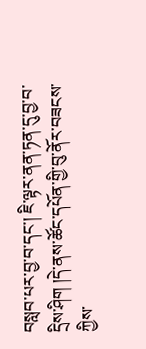བསླབ་པར་བྱ་བ་དང་། ཇི་ལྟར་ནན་ཏན་དུ་བྱ་བ་དྲིས་ཤིག །དེ་ནས་ཚོང་དཔོན་གྱི་བུ་ནོར་བཟངས་ཀྱིས་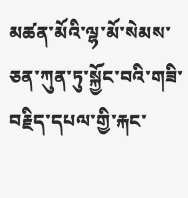མཚན་མོའི་ལྷ་མོ་སེམས་ཅན་ཀུན་ཏུ་སྐྱོང་བའི་གཟི་བརྗིད་དཔལ་གྱི་རྐང་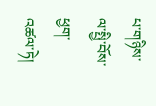པ་གཉིས་ལ་སྤྱི་བོས་ཕྱག་འཚལ་ཏེ།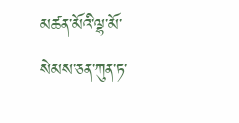མཚན་མོའི་ལྷ་མོ་སེམས་ཅན་ཀུན་ཏ་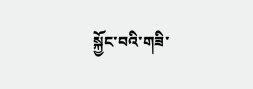སྐྱོང་བའི་གཟི་